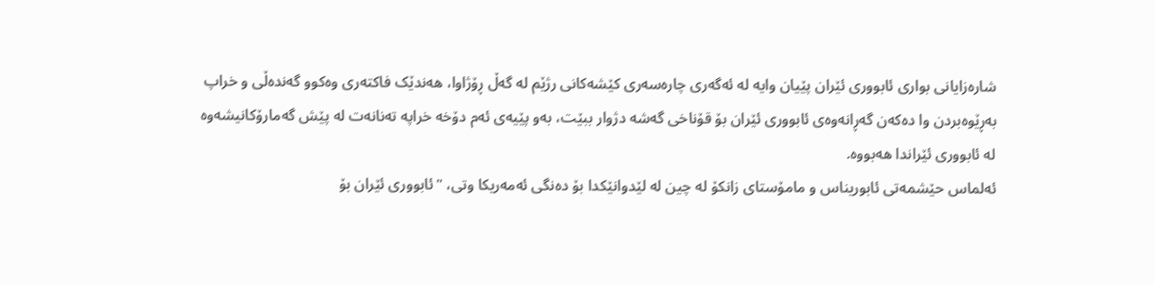شارەزایانی بواری ئابووری ئێران پێیان وایە لە ئەگەری چارەسەری کێشەکانی رژێم لە گەڵ ڕۆژاوا، هەندێک فاکتەری وەکوو گەندەڵی و خراپ بەڕێوەبردن وا دەکەن گەڕانەوەی ئابووری ئێران بۆ قۆناخی گەشە دژوار ببێت، بەو پێیەی ئەم دۆخە خراپە تەنانەت لە پێش گەمارۆکانیشەوە لە ئابووری ئێراندا هەبووە.
ئەلماس حێشمەتی ئابوریناس و مامۆستای زانکۆ لە چین لە لێدوانێکدا بۆ دەنگی ئەمەریکا وتی، "ئابووری ئێران بۆ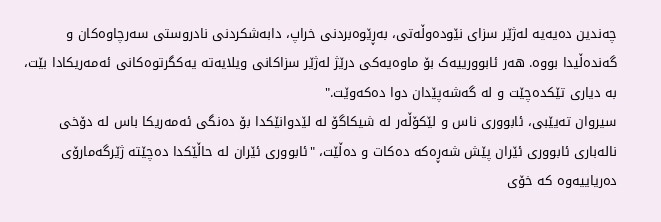چەندین دەیەیە لەژێر سزای نێودەوڵەتی، بەڕێوەبردنی خراپ، دابەشکردنی نادروستی سەرچاوەکان و گەندەڵیدا بووە. هەر ئابوورییەک بۆ ماوەیەکی درێژ لەژێر سزاکانی ویلایەتە یەکگرتوەکانی ئەمەریکادا بێت، بە دیاری تێکدەچێت و لە گەشەپێدان دوا دەکەوێت."
سیروان تەیێبی، ئابووری ناس و لێکۆڵەر لە شیکاگۆ لە لێدوانێکدا بۆ دەنگی ئەمەریکا باس لە دۆخی نالەباری ئابووری ئێران پێش شەڕەکە دەکات و دەڵێت، "ئابووری ئێران لە حاڵێکدا دەچێتە ژێرگەمارۆی دەریاییەوە کە خۆی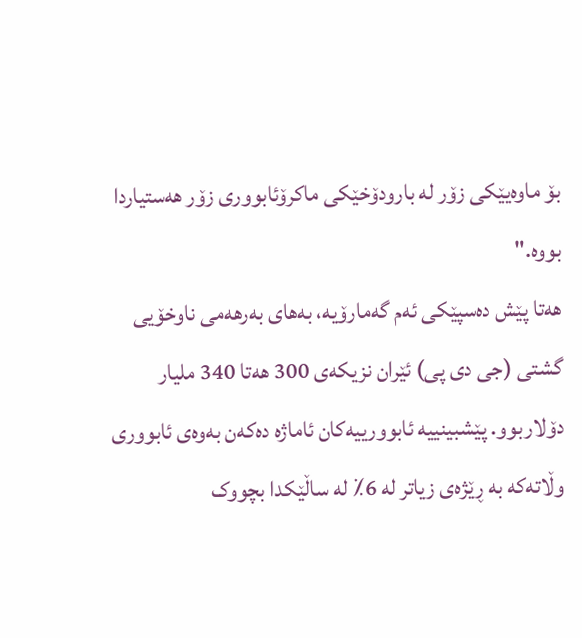بۆ ماوەیێکی زۆر لە بارودۆخێکی ماکرۆئابووری زۆر هەستیاردا بووە."
هەتا پێش دەسپێکی ئەم گەمارۆیە، بەهای بەرهەمی ناوخۆیی گشتی (جی دی پی) ئێران نزیکەی 300 هەتا 340 ملیار دۆلاربوو. پێشبینییە ئابوورییەکان ئاماژە دەکەن بەوەی ئابووری وڵاتەکە بە ڕێژەی زیاتر لە 6٪ لە ساڵێکدا بچووک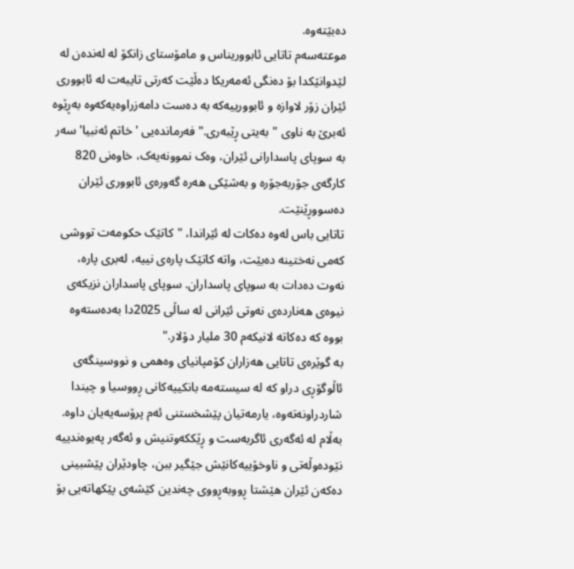دەبێتەوە.
موعتەسەم تاتایی ئابووریناس و مامۆستای زانکۆ لە لەندەن لە لێدوانێکدا بۆ دەنگی ئەمەریکا دەڵێت کەرتی تایبەت لە ئابووری ئێران زۆر لاوازە و ئابوورییەکە بە دەست دامەزراوەیەکەوە بەڕێوە ئەبرێ بە ناوی "بەیتی ڕێبەری." فەرماندەیی 'خاتم ئەنبیا' سەر بە سوپای پاسدارانی ئێران، وەک نموونەیەک، خاوەنی 820 کارگەی جۆربەجۆرە و بەشێکی هەرە گەورەی ئابووری ئێران دەسووڕێنێت.
تاتایی باس لەوە دەکات لە ئێراندا، "کاتێک حکومەت تووشی کەمی نەختینە دەبێت، واتە کاتێک پارەی نییە، لەبری پارە، نەوت دەدات بە سوپای پاسداران. سوپای پاسداران نزیکەی نیوەی هەناردەی نەوتی ئێرانی لە ساڵی 2025دا بەدەستەوە بووە کە دەکاتە لانیکەم 30 ملیار دۆلار."
بە گوێرەی تاتایی هەزاران کۆمپانیای وەهمی و نووسینگەی ئاڵوگۆڕی دراو کە لە سیستەمە بانکییەکانی ڕووسیا و چیندا شاردراونەتەوە، یارمەتیان پێشخستنی ئەم پرۆسەیەیان داوە.
بەڵام لە ئەگەری ئاگربەست و ڕێککەوتنیش و ئەگەر پەیوەندییە نێودەوڵەتی و ناوخۆییەکانێش جێگیر ببن، چاودێران پێشبینی دەکەن ئێران هێشتا ڕووبەڕووی چەندین کێشەی پێکهاتەیی بۆ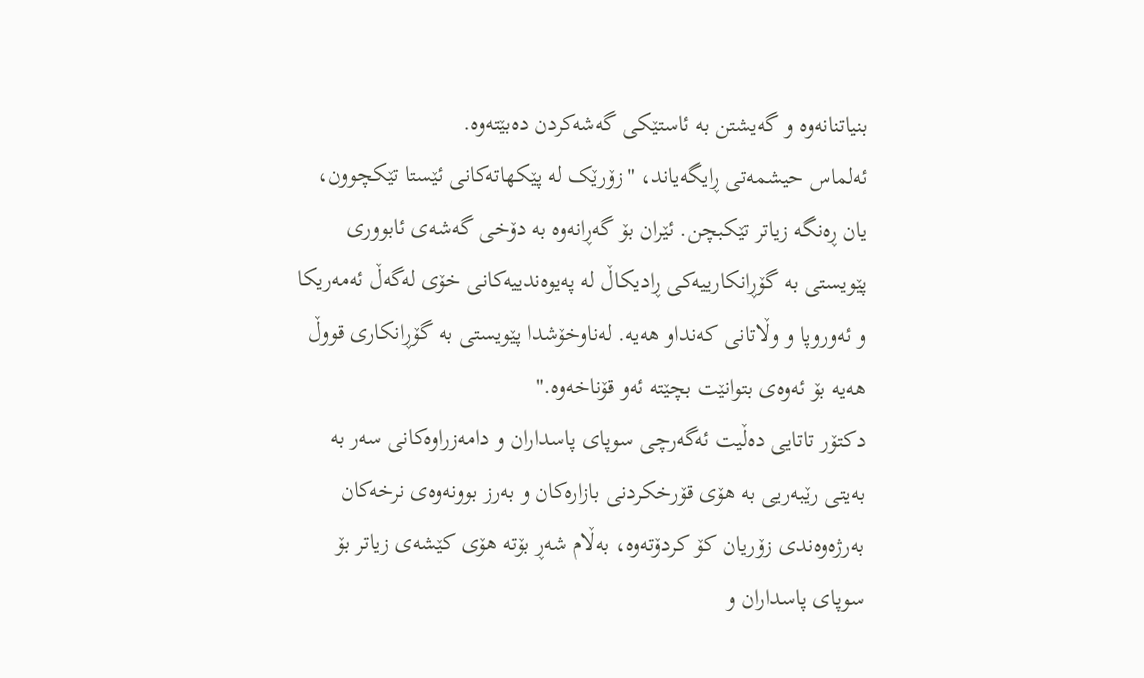بنیاتنانەوە و گەیشتن بە ئاستێکی گەشەکردن دەبێتەوە.
ئەلماس حیشمەتی ڕایگەیاند، "زۆرێک لە پێکهاتەکانی ئێستا تێکچوون، یان ڕەنگە زیاتر تێکبچن. ئێران بۆ گەڕانەوە بە دۆخی گەشەی ئابووری پێویستی بە گۆڕانکارییەکی ڕادیکاڵ لە پەیوەندییەکانی خۆی لەگەڵ ئەمەریکا و ئەوروپا و وڵاتانی کەنداو هەیە. لەناوخۆشدا پێویستی بە گۆڕانکاری قووڵ هەیە بۆ ئەوەی بتوانێت بچێتە ئەو قۆناخەوە."
دکتۆر تاتایی دەڵیت ئەگەرچی سوپای پاسداران و دامەزراوەکانی سەر بە بەیتی رێبەریی بە هۆی قۆرخکردنی بازارەکان و بەرز بوونەوەی نرخەکان بەرژەوەندی زۆریان کۆ کردۆتەوە، بەڵام شەڕ بۆتە هۆی کێشەی زیاتر بۆ سوپای پاسداران و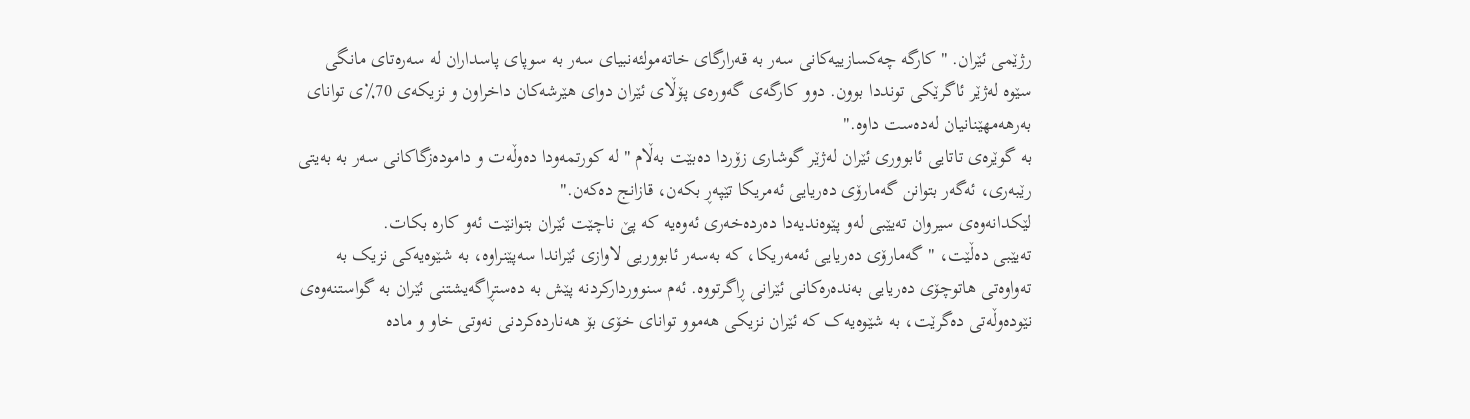رژێمی ئێران. " کارگە چەکسازییەکانی سەر بە قەرارگای خاتەمولئەنبیای سەر بە سوپای پاسداران لە سەرەتای مانگی سێوە لەژێر ئاگرێکی تونددا بوون. دوو کارگەی گەورەی پۆڵای ئێران دوای هێرشەکان داخراون و نزیکەی 70٪ی توانای بەرهەمهێنانیان لەدەست داوە."
بە گوێرەی تاتایی ئابووری ئێران لەژێر گوشاری زۆردا دەبێت بەڵام "لە کورتمەودا دەوڵەت و دامودەزگاکانی سەر بە بەیتی رێبەری، ئەگەر بتوانن گەمارۆی دەریایی ئەمریکا تێپەڕ بکەن، قازانج دەکەن."
لێکدانەوەی سیروان تەیێبی لەو پێوەندیەدا دەردەخەری ئەوەیە کە پێ ناچێت ئێران بتوانێت ئەو کارە بکات.
تەیێبی دەڵێت، "گەمارۆی دەریایی ئەمەریکا، کە بەسەر ئابووریی لاوازی ئێراندا سەپێنراوە، بە شێوەیەکی نزیک بە تەواوەتی هاتوچۆی دەریایی بەندەرەکانی ئێرانی ڕاگرتووە. ئەم سنووردارکردنە پێش بە دەستڕاگەیشتنی ئێران بە گواستنەوەی نێودەوڵەتی دەگرێت، بە شێوەیەک کە ئێران نزیکی هەموو توانای خۆی بۆ هەناردەکردنی نەوتی خاو و مادە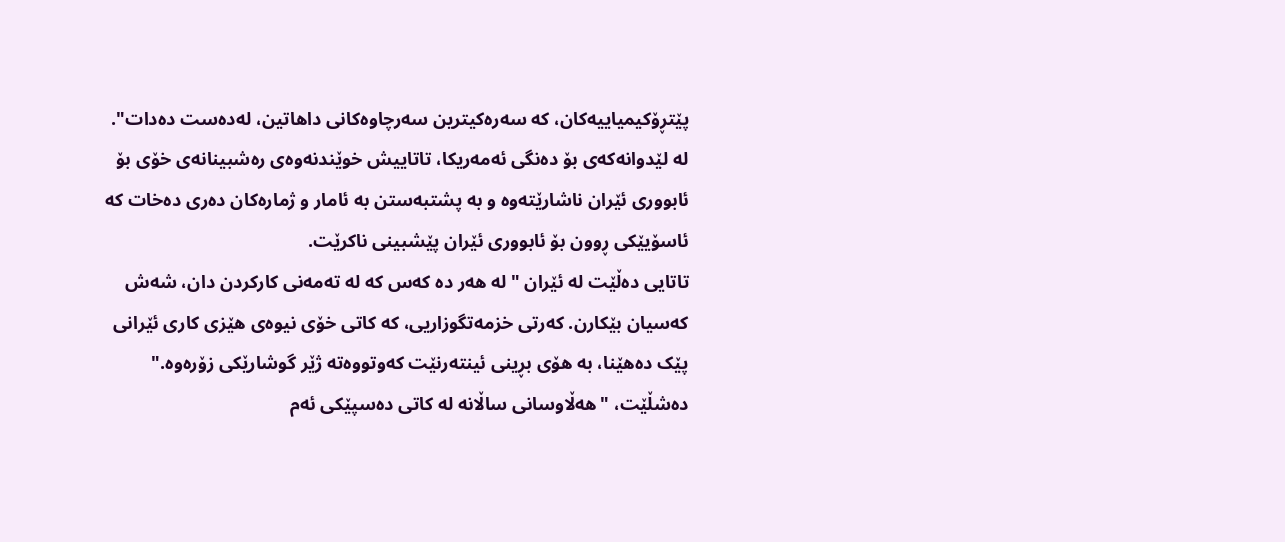پێتڕۆکیمیاییەکان، کە سەرەکیترین سەرچاوەکانی داهاتین، لەدەست دەدات".
لە لێدوانەکەی بۆ دەنگی ئەمەریکا، تاتاییش خوێندنەوەی رەشبینانەی خۆی بۆ ئابووری ئێران ناشارێتەوە و بە پشتبەستن بە ئامار و ژمارەکان دەری دەخات کە ئاسۆیێکی ڕوون بۆ ئابووری ئێران پێشبینی ناکرێت.
تاتایی دەڵێت لە ئێران "لە هەر دە کەس کە لە تەمەنی کارکردن دان، شەش کەسیان بێکارن. کەرتی خزمەتگوزاریی، کە کاتی خۆی نیوەی هێزی کاری ئێرانی پێک دەهێنا، بە هۆی بڕینی ئینتەرنێت کەوتووەتە ژێر گوشارێکی زۆرەوە."
دەشڵێت، "هەڵاوسانی ساڵانە لە کاتی دەسپێکی ئەم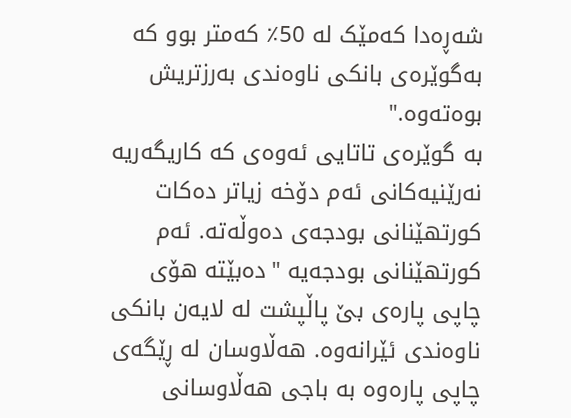شەڕەدا کەمێک لە 50٪ کەمتر بوو کە بەگوێرەی بانکی ناوەندی بەرزتریش بوەتەوە."
بە گوێرەی تاتایی ئەوەی کە کاریگەریە نەرێنیەکانی ئەم دۆخە زیاتر دەکات کورتهێنانی بودجەی دەوڵەتە. ئەم کورتهێنانی بودجەیە "دەبێتە هۆی چاپی پارەی بێ پاڵپشت لە لایەن بانکی ناوەندی ئێرانەوە. هەڵاوسان لە ڕێگەی چاپی پارەوە بە باجی هەڵاوسانی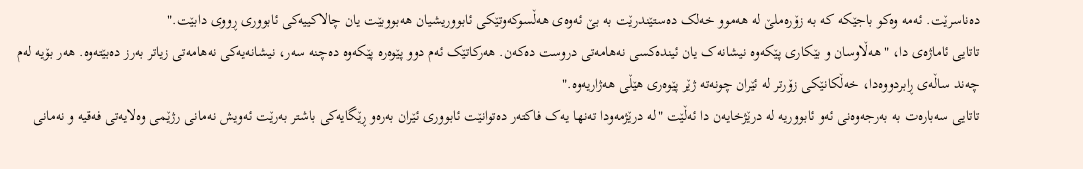دەناسرێت. ئەمە وەکو باجێکە کە بە زۆرەملێ لە هەموو خەلک دەستێندرێت بە بێ ئەوەی هەڵسوکەوتێکی ئابووریشیان هەبووبێت یان چالاکییەکی ئابووری ڕووی دابێت."
تاتایی ئاماژەی دا، "هەڵاوسان و بێکاری پێکەوە نیشانەک یان ئیندەکسی نەهامەتی دروست دەکەن. هەرکاتێک ئەم دوو پێوەرە پێکەوە دەچنە سەر، نیشانەیەکی نەهامەتی زیاتر بەرز دەبێتەوە. هەر بۆیە لەم چەند ساڵەی ڕابردووەدا، خەڵکانێکی زۆرتر لە ئێران چونەتە ژێر پێوەری هێڵی هەژاریەوە."
تاتایی سەبارەت بە بەرجەوەنی ئەو ئابووریە لە درێژخایەن دا ئەڵێت "لە درێژمەودا تەنها یەک فاکتەر دەتوانێت ئابووری ئێران بەرەو ڕێگایەکی باشتر بەرێت ئەویش نەمانی رژێمی وەلایەتی فەقیە و نەمانی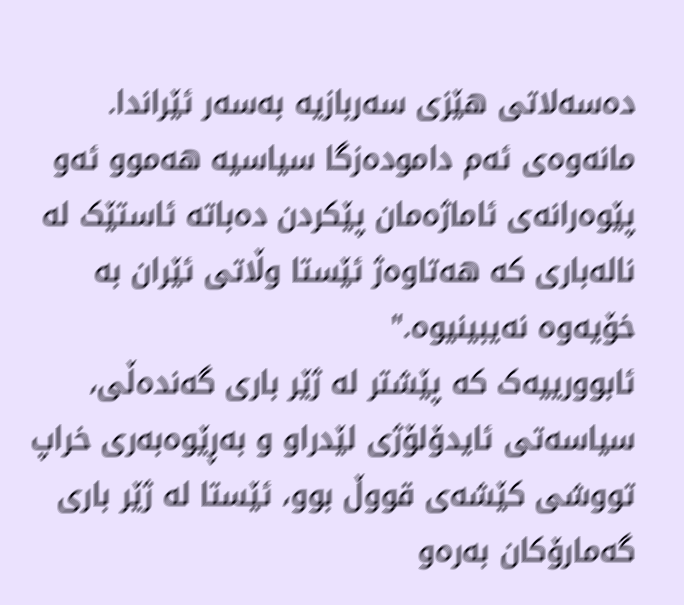دەسەلاتی هێزی سەربازیە بەسەر ئێراندا. مانەوەی ئەم دامودەزگا سیاسیە هەموو ئەو پێوەرانەی ئاماژەمان پێکردن دەباتە ئاستێک لە نالەباری کە هەتاوەژ ئێستا وڵاتی ئێران بە خۆیەوە نەیبینیوە."
ئابوورییەک کە پێشتر لە ژێر باری گەندەڵی، سیاسەتی ئایدۆلۆژی لێدراو و بەڕێوەبەری خراپ تووشی کێشەی قووڵ بوو، ئێستا لە ژێر باری گەمارۆکان بەرەو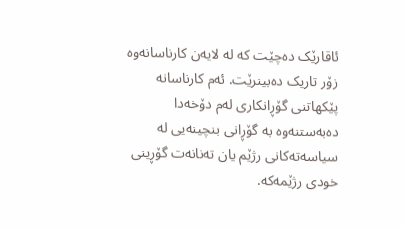ئاقارێک دەچێت کە لە لایەن کارناسانەوە زۆر تاریک دەبینرێت. ئەم کارناسانە پێکهاتنی گۆڕانکاری لەم دۆخەدا دەبەستنەوە بە گۆڕانی بنچینەیی لە سیاسەتەکانی رژێم یان تەنانەت گۆڕینی خودی رژێمەکە.